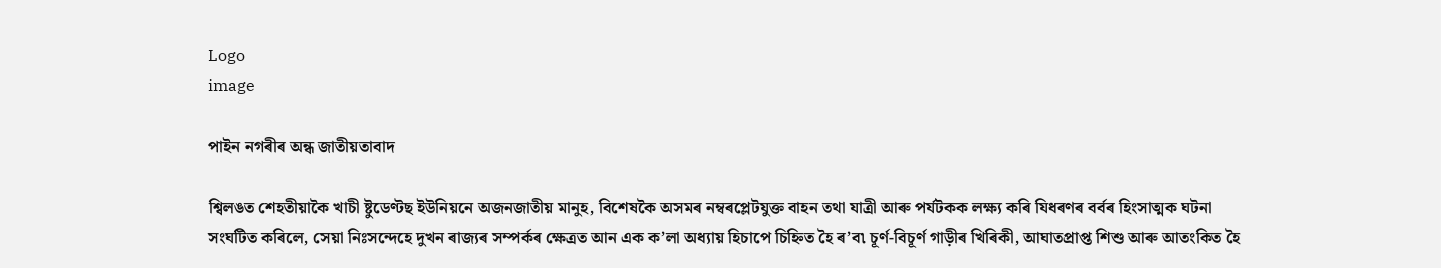Logo
image

পাইন নগৰীৰ অন্ধ জাতীয়তাবাদ

শ্বিলঙত শেহতীয়াকৈ খাচী ষ্টুডেণ্টছ ইউনিয়নে অজনজাতীয় মানুহ, বিশেষকৈ অসমৰ নম্বৰপ্লেটযুক্ত বাহন তথা যাত্ৰী আৰু পৰ্যটকক লক্ষ্য কৰি যিধৰণৰ বৰ্বৰ হিংসাত্মক ঘটনা সংঘটিত কৰিলে, সেয়া নিঃসন্দেহে দুখন ৰাজ্যৰ সম্পৰ্কৰ ক্ষেত্ৰত আন এক ক’লা অধ্যায় হিচাপে চিহ্নিত হৈ ৰ’ব৷ চূৰ্ণ-বিচূৰ্ণ গাড়ীৰ খিৰিকী, আঘাতপ্ৰাপ্ত শিশু আৰু আতংকিত হৈ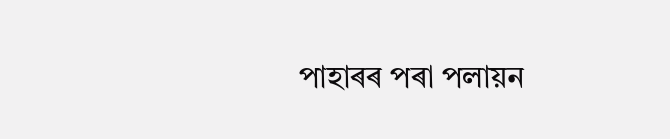পাহাৰৰ পৰা পলায়ন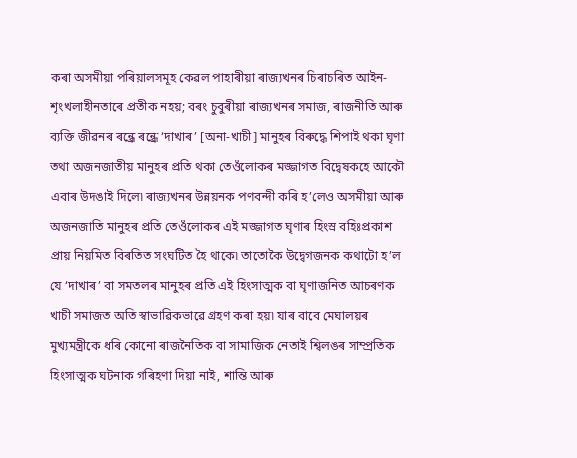কৰা অসমীয়া পৰিয়ালসমূহ কেৱল পাহাৰীয়া ৰাজ্যখনৰ চিৰাচৰিত আইন-শৃংখলাহীনতাৰে প্ৰতীক নহয়; বৰং চুবুৰীয়া ৰাজ্যখনৰ সমাজ, ৰাজনীতি আৰু ব্যক্তি জীৱনৰ ৰন্ধ্ৰে ৰন্ধ্ৰে ‘দাখাৰ’ [অনা-খাচী] মানুহৰ বিৰুদ্ধে শিপাই থকা ঘৃণা তথা অজনজাতীয় মানুহৰ প্ৰতি থকা তেওঁলোকৰ মজ্জাগত বিদ্বেষকহে আকৌ এবাৰ উদঙাই দিলে৷ ৰাজ্যখনৰ উন্নয়নক পণবন্দী কৰি হ’লেও অসমীয়া আৰু অজনজাতি মানুহৰ প্ৰতি তেওঁলোকৰ এই মজ্জাগত ঘৃণাৰ হিংস্ৰ বহিঃপ্ৰকাশ প্ৰায় নিয়মিত বিৰতিত সংঘটিত হৈ থাকে৷ তাতোকৈ উদ্বেগজনক কথাটো হ’ল যে ‘দাখাৰ’ বা সমতলৰ মানুহৰ প্ৰতি এই হিংসাত্মক বা ঘৃণাজনিত আচৰণক খাচী সমাজত অতি স্বাভাৱিকভাৱে গ্ৰহণ কৰা হয়৷ যাৰ বাবে মেঘালয়ৰ মুখ্যমন্ত্ৰীকে ধৰি কোনো ৰাজনৈতিক বা সামাজিক নেতাই শ্বিলঙৰ সাম্প্ৰতিক হিংসাত্মক ঘটনাক গৰিহণা দিয়া নাই, শান্তি আৰু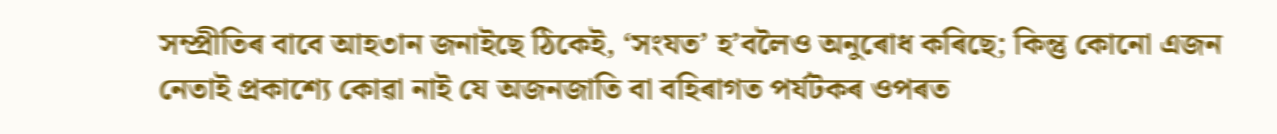সম্প্ৰীতিৰ বাবে আহ৩ান জনাইছে ঠিকেই, ‘সংযত’ হ’বলৈও অনুৰোধ কৰিছে; কিন্তু কোনো এজন নেতাই প্ৰকাশ্যে কোৱা নাই যে অজনজাতি বা বহিৰাগত পৰ্যটকৰ ওপৰত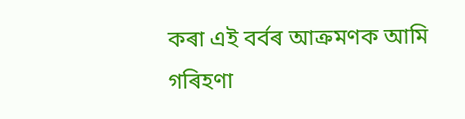কৰা এই বৰ্বৰ আক্ৰমণক আমি গৰিহণা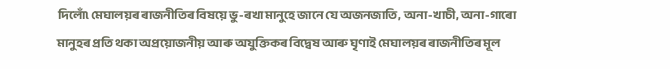দিলোঁ৷ মেঘালয়ৰ ৰাজনীতিৰ বিষয়ে ভু-ৰখা মানুহে জানে যে অজনজাতি, অনা-খাচী, অনা-গাৰো মানুহৰ প্ৰতি থকা অপ্ৰয়োজনীয় আৰু অযুক্তিকৰ বিদ্বেষ আৰু ঘৃণাই মেঘালয়ৰ ৰাজনীতিৰ মূল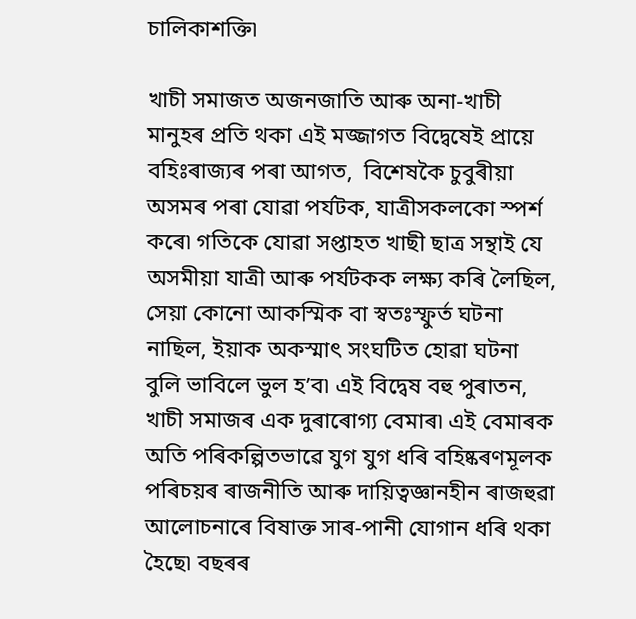চালিকাশক্তি৷

খাচী সমাজত অজনজাতি আৰু অনা-খাচী মানুহৰ প্ৰতি থকা এই মজ্জাগত বিদ্বেষেই প্ৰায়ে বহিঃৰাজ্যৰ পৰা আগত,  বিশেষকৈ চুবুৰীয়া অসমৰ পৰা যোৱা পৰ্যটক, যাত্ৰীসকলকো স্পৰ্শ কৰে৷ গতিকে যোৱা সপ্তাহত খাছী ছাত্ৰ সন্থাই যে অসমীয়া যাত্ৰী আৰু পৰ্যটকক লক্ষ্য কৰি লৈছিল, সেয়া কোনো আকস্মিক বা স্বতঃস্ফুৰ্ত ঘটনা নাছিল, ইয়াক অকস্মাৎ সংঘটিত হোৱা ঘটনা বুলি ভাবিলে ভুল হ’ব৷ এই বিদ্বেষ বহু পুৰাতন, খাচী সমাজৰ এক দুৰাৰোগ্য বেমাৰ৷ এই বেমাৰক অতি পৰিকল্পিতভাৱে যুগ যুগ ধৰি বহিষ্কৰণমূলক পৰিচয়ৰ ৰাজনীতি আৰু দায়িত্বজ্ঞানহীন ৰাজহুৱা আলোচনাৰে বিষাক্ত সাৰ-পানী যোগান ধৰি থকা হৈছে৷ বছৰৰ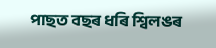পাছত বছৰ ধৰি শ্বিলঙৰ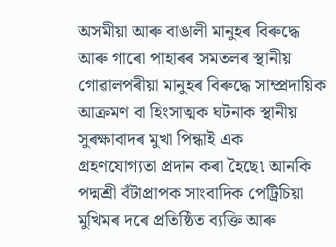অসমীয়া আৰু বাঙালী মানুহৰ বিৰুদ্ধে আৰু গাৰো পাহাৰৰ সমতলৰ স্থানীয় গোৱালপৰীয়া মানুহৰ বিৰুদ্ধে সাম্প্ৰদায়িক আক্ৰমণ বা হিংসাত্মক ঘটনাক স্থানীয় সুৰক্ষাবাদৰ মুখা পিন্ধাই এক গ্ৰহণযোগ্যতা প্ৰদান কৰা হৈছে৷ আনকি পদ্মশ্ৰী বঁটাপ্ৰাপক সাংবাদিক পেট্ৰিচিয়া মুখিমৰ দৰে প্ৰতিষ্ঠিত ব্যক্তি আৰু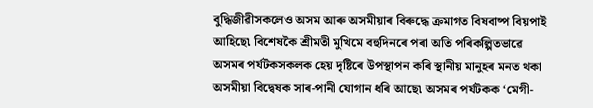বুদ্ধিজীৱীসকলেও অসম আৰু অসমীয়াৰ বিৰুদ্ধে ক্ৰমাগত বিষবাষ্প বিয়পাই আহিছে৷ বিশেষকৈ শ্ৰীমতী মুখিমে বহুদিনৰে পৰা অতি পৰিকল্পিতভাৱে অসমৰ পৰ্যটকসকলক হেয় দৃষ্টিৰে উপস্থাপন কৰি স্থানীয় মানুহৰ মনত থকা অসমীয়া বিদ্বেষক সাৰ-পানী যোগান ধৰি আছে৷ অসমৰ পৰ্যটকক ‘মেগী-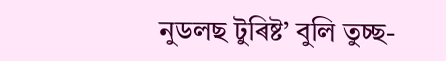নুডলছ টুৰিষ্ট’ বুলি তুচ্ছ-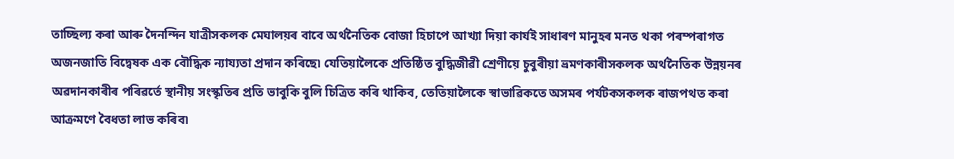তাচ্ছিল্য কৰা আৰু দৈনন্দিন যাত্ৰীসকলক মেঘালয়ৰ বাবে অৰ্থনৈতিক বোজা হিচাপে আখ্যা দিয়া কাৰ্যই সাধাৰণ মানুহৰ মনত থকা পৰম্পৰাগত অজনজাতি বিদ্বেষক এক বৌদ্ধিক ন্যায্যতা প্ৰদান কৰিছে৷ যেতিয়ালৈকে প্ৰতিষ্ঠিত বুদ্ধিজীৱী শ্ৰেণীয়ে চুবুৰীয়া ভ্ৰমণকাৰীসকলক অৰ্থনৈতিক উন্নয়নৰ অৱদানকাৰীৰ পৰিৱৰ্তে স্থানীয় সংস্কৃতিৰ প্ৰতি ভাবুকি বুলি চিত্ৰিত কৰি থাকিব, তেতিয়ালৈকে স্বাভাৱিকতে অসমৰ পৰ্যটকসকলক ৰাজপথত কৰা আক্ৰমণে বৈধতা লাভ কৰিব৷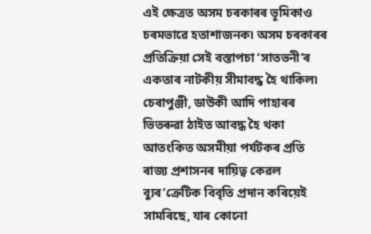এই ক্ষেত্ৰত অসম চৰকাৰৰ ভূমিকাও চৰমভাৱে হতাশাজনক৷ অসম চৰকাৰৰ প্ৰতিক্ৰিয়া সেই বস্তাপচা ‘সাতভনী’ৰ একতাৰ নাটকীয় সীমাবদ্ধ হৈ থাকিল৷ চেৰাপুঞ্জী, ডাউকী আদি পাহাৰৰ ভিতৰুৱা ঠাইত আবদ্ধ হৈ থকা আতংকিত অসমীয়া পৰ্যটকৰ প্ৰতি ৰাজ্য প্ৰশাসনৰ দায়িত্ব কেৱল ব্যুৰ’ক্ৰেটিক বিবৃতি প্ৰদান কৰিয়েই সামৰিছে, যাৰ কোনো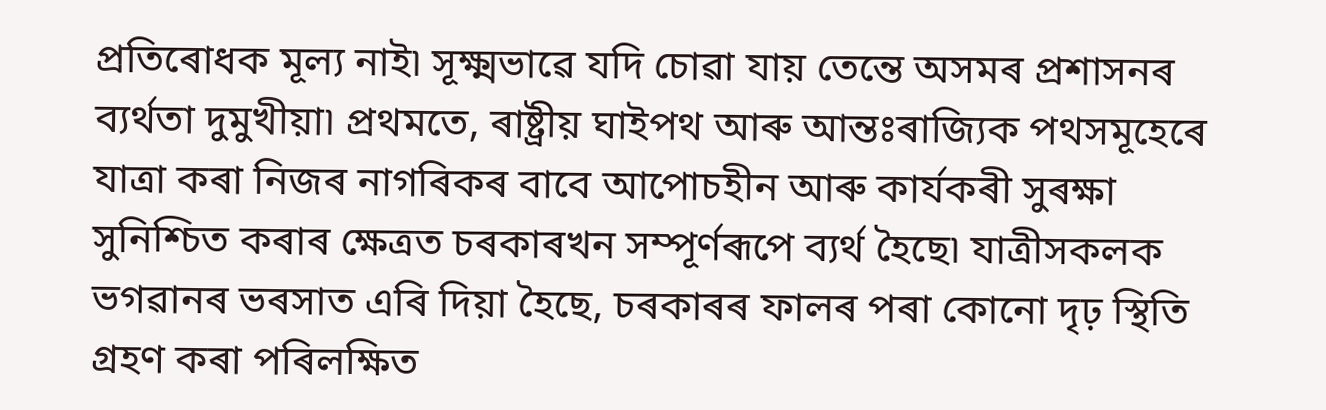প্ৰতিৰোধক মূল্য নাই৷ সূক্ষ্মভাৱে যদি চোৱা যায় তেন্তে অসমৰ প্ৰশাসনৰ ব্যৰ্থতা দুমুখীয়া৷ প্ৰথমতে, ৰাষ্ট্ৰীয় ঘাইপথ আৰু আন্তঃৰাজ্যিক পথসমূহেৰে যাত্ৰা কৰা নিজৰ নাগৰিকৰ বাবে আপোচহীন আৰু কাৰ্যকৰী সুৰক্ষা সুনিশ্চিত কৰাৰ ক্ষেত্ৰত চৰকাৰখন সম্পূৰ্ণৰূপে ব্যৰ্থ হৈছে৷ যাত্ৰীসকলক ভগৱানৰ ভৰসাত এৰি দিয়া হৈছে, চৰকাৰৰ ফালৰ পৰা কোনো দৃঢ় স্থিতি গ্ৰহণ কৰা পৰিলক্ষিত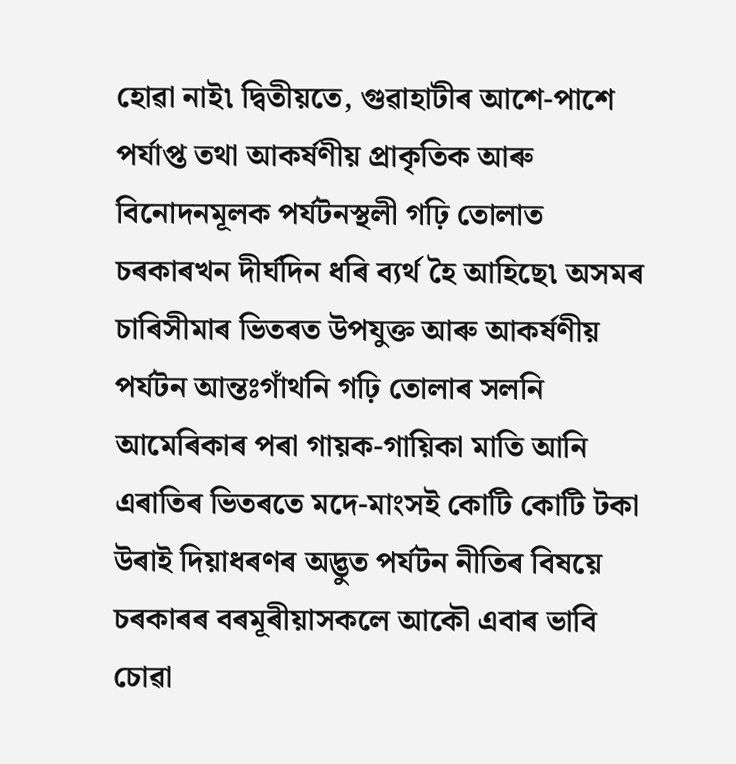হোৱা নাই৷ দ্বিতীয়তে, গুৱাহাটীৰ আশে-পাশে পৰ্যাপ্ত তথা আকৰ্ষণীয় প্ৰাকৃতিক আৰু বিনোদনমূলক পৰ্যটনস্থলী গঢ়ি তোলাত চৰকাৰখন দীৰ্ঘদিন ধৰি ব্যৰ্থ হৈ আহিছে৷ অসমৰ চাৰিসীমাৰ ভিতৰত উপযুক্ত আৰু আকৰ্ষণীয় পৰ্যটন আন্তঃগাঁথনি গঢ়ি তোলাৰ সলনি আমেৰিকাৰ পৰা গায়ক-গায়িকা মাতি আনি এৰাতিৰ ভিতৰতে মদে-মাংসই কোটি কোটি টকা উৰাই দিয়াধৰণৰ অদ্ভুত পৰ্যটন নীতিৰ বিষয়ে চৰকাৰৰ বৰমূৰীয়াসকলে আকৌ এবাৰ ভাবি চোৱা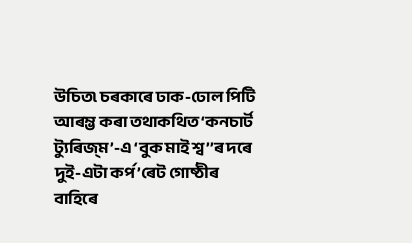উচিত৷ চৰকাৰে ঢাক-ঢোল পিটি আৰম্ভ কৰা তথাকথিত ‘কনচাৰ্ট ট্যুৰিজ্‌ম’-এ ‘বুক মাই শ্ব’’ৰ দৰে দুই-এটা কৰ্প’ৰেট গোষ্ঠীৰ বাহিৰে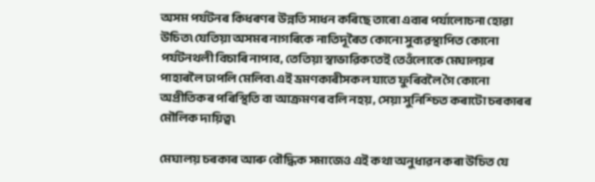অসম পৰ্যটনৰ কিধৰণৰ উন্নতি সাধন কৰিছে তাৰো এবাৰ পৰ্যালোচনা হোৱা উচিত৷ যেতিয়া অসমৰ নাগৰিকে নাতিদূৰৈত কোনো সুব্যৱস্থাপিত কোনো পৰ্যটনথলী বিচাৰি নাপাব, তেতিয়া স্বাভাৱিকতেই তেওঁলোকে মেঘালয়ৰ পাহাৰলৈ ঢাপলি মেলিব৷ এই ভ্ৰমণকাৰীসকল যাতে ফুৰিবলৈ গৈ কোনো অপ্ৰীতিকৰ পৰিস্থিতি বা আক্ৰমণৰ বলি নহয়, সেয়া সুনিশ্চিত কৰাটো চৰকাৰৰ মৌলিক দায়িত্ব৷

মেঘালয় চৰকাৰ আৰু বৌদ্ধিক সমাজেও এই কথা অনুধাৱন কৰা উচিত যে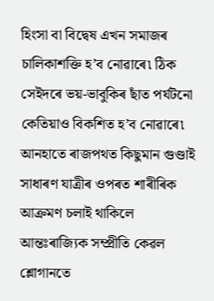হিংসা বা বিদ্বেষ এখন সমাজৰ চালিকাশক্তি হ’ব নোৱাৰে৷ ঠিক সেইদৰে ভয়-ভাবুকিৰ ছাঁত পৰ্যটনো কেতিয়াও বিকশিত হ’ব নোৱাৰে৷ আনহাতে ৰাজপথত কিছুমান গুণ্ডাই সাধাৰণ যাত্ৰীৰ ওপৰত শাৰীৰিক আক্ৰমণ চলাই থাকিলে আন্তঃৰাজ্যিক সম্প্ৰীতি কেৱল শ্লোগানতে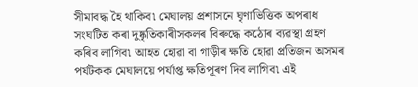সীমাবদ্ধ হৈ থাকিব৷ মেঘালয় প্ৰশাসনে ঘৃণাভিত্তিক অপৰাধ সংঘটিত কৰা দুষ্কৃতিকাৰীসকলৰ বিৰুদ্ধে কঠোৰ ব্যৱস্থা গ্ৰহণ কৰিব লাগিব৷ আহত হোৱা বা গাড়ীৰ ক্ষতি হোৱা প্ৰতিজন অসমৰ পৰ্যটকক মেঘালয়ে পৰ্যাপ্ত ক্ষতিপূৰণ দিব লাগিব৷ এই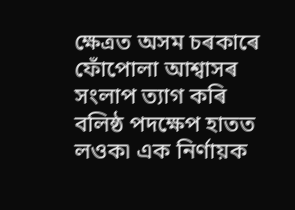ক্ষেত্ৰত অসম চৰকাৰে ফোঁপোলা আশ্বাসৰ সংলাপ ত্যাগ কৰি বলিষ্ঠ পদক্ষেপ হাতত লওক৷ এক নিৰ্ণায়ক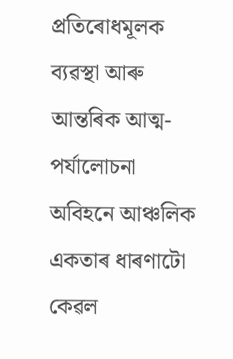প্ৰতিৰোধমূলক ব্যৱস্থা আৰু আন্তৰিক আত্ম-পৰ্যালোচনা অবিহনে আঞ্চলিক একতাৰ ধাৰণাটো কেৱল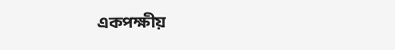একপক্ষীয়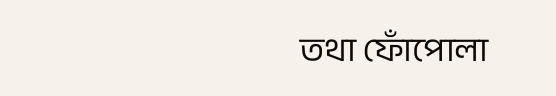তথা ফোঁপোলা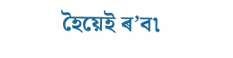হৈয়েই ৰ’ব৷